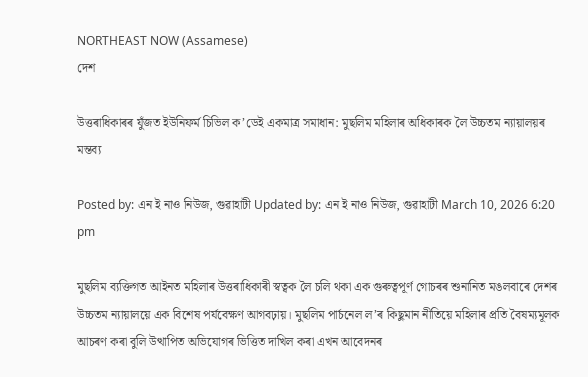NORTHEAST NOW (Assamese)
দেশ

উত্তৰাধিকাৰৰ যুঁজত ইউনিফৰ্ম চিভিল ক’ডেই একমাত্ৰ সমাধান: মুছলিম মহিলাৰ অধিকাৰক লৈ উচ্চতম ন্যায়ালয়ৰ মন্তব্য

Posted by: এন ই নাও নিউজ, গুৱাহাটী Updated by: এন ই নাও নিউজ, গুৱাহাটী March 10, 2026 6:20 pm

মুছলিম ব্যক্তিগত আইনত মহিলাৰ উত্তৰাধিকাৰী স্বত্বক লৈ চলি থকা এক গুৰুত্বপূৰ্ণ গোচৰৰ শুনানিত মঙলবাৰে দেশৰ উচ্চতম ন্যায়ালয়ে এক বিশেষ পৰ্যবেক্ষণ আগবঢ়ায়। মুছলিম পাৰ্চনেল ল’ৰ কিছুমান নীতিয়ে মহিলাৰ প্ৰতি বৈষম্যমূলক আচৰণ কৰা বুলি উত্থাপিত অভিযোগৰ ভিত্তিত দাখিল কৰা এখন আবেদনৰ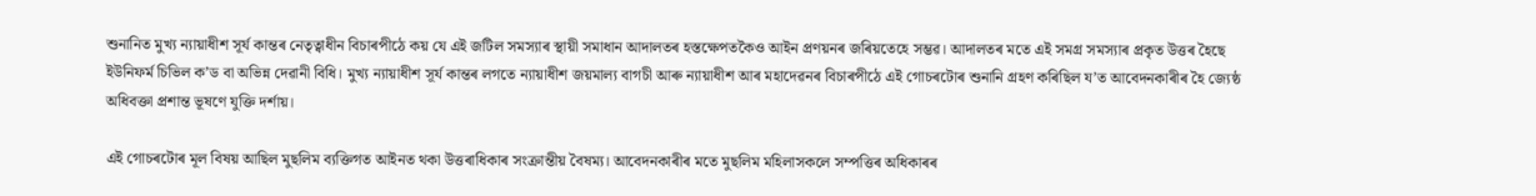শুনানিত মুখ্য ন্যায়াধীশ সূৰ্য কান্তৰ নেতৃত্বাধীন বিচাৰপীঠে কয় যে এই জটিল সমস্যাৰ স্থায়ী সমাধান আদালতৰ হস্তক্ষেপতকৈও আইন প্ৰণয়নৰ জৰিয়তেহে সম্ভৱ। আদালতৰ মতে এই সমগ্ৰ সমস্যাৰ প্ৰকৃত উত্তৰ হৈছে ইউনিফৰ্ম চিভিল ক’ড বা অভিন্ন দেৱানী বিধি। মুখ্য ন্যায়াধীশ সূৰ্য কান্তৰ লগতে ন্যায়াধীশ জয়মাল্য বাগচী আৰু ন্যায়াধীশ আৰ মহাদেৱনৰ বিচাৰপীঠে এই গোচৰটোৰ শুনানি গ্ৰহণ কৰিছিল য’ত আবেদনকাৰীৰ হৈ জ্যেষ্ঠ অধিবক্তা প্ৰশান্ত ভূষণে যুক্তি দৰ্শায়।

এই গোচৰটোৰ মূল বিষয় আছিল মুছলিম ব্যক্তিগত আইনত থকা উত্তৰাধিকাৰ সংক্ৰান্তীয় বৈষম্য। আবেদনকাৰীৰ মতে মুছলিম মহিলাসকলে সম্পত্তিৰ অধিকাৰৰ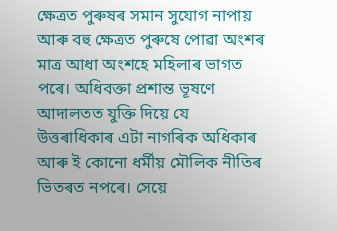ক্ষেত্ৰত পুৰুষৰ সমান সুযোগ নাপায় আৰু বহু ক্ষেত্ৰত পুৰুষে পোৱা অংশৰ মাত্ৰ আধা অংশহে মহিলাৰ ভাগত পৰে। অধিবক্তা প্ৰশান্ত ভূষণে আদালতত যুক্তি দিয়ে যে উত্তৰাধিকাৰ এটা নাগৰিক অধিকাৰ আৰু ই কোনো ধৰ্মীয় মৌলিক নীতিৰ ভিতৰত নপৰে। সেয়ে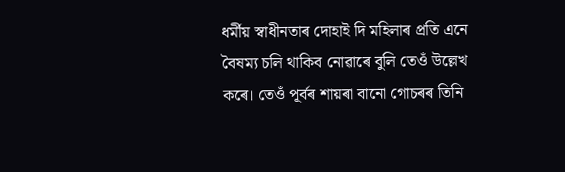ধৰ্মীয় স্বাধীনতাৰ দোহাই দি মহিলাৰ প্ৰতি এনে বৈষম্য চলি থাকিব নোৱাৰে বুলি তেওঁ উল্লেখ কৰে। তেওঁ পূৰ্বৰ শায়ৰা বানো গোচৰৰ তিনি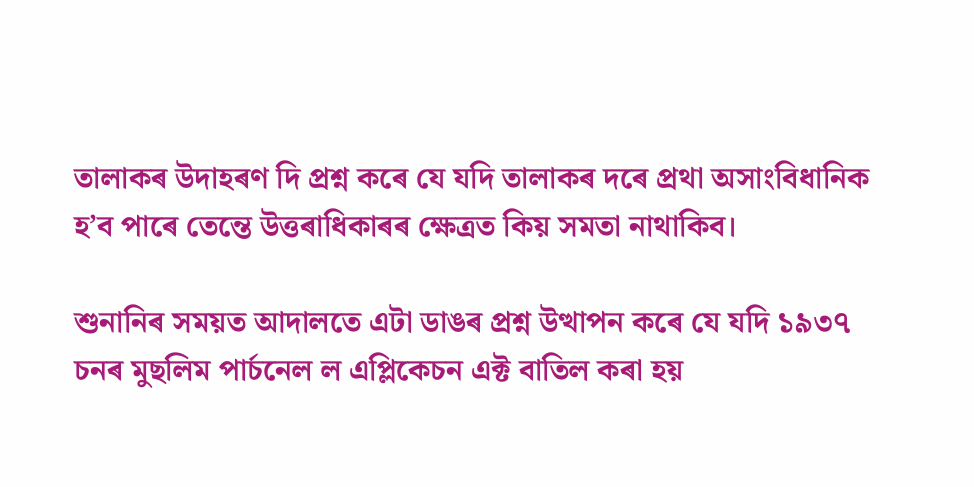তালাকৰ উদাহৰণ দি প্ৰশ্ন কৰে যে যদি তালাকৰ দৰে প্ৰথা অসাংবিধানিক হ’ব পাৰে তেন্তে উত্তৰাধিকাৰৰ ক্ষেত্ৰত কিয় সমতা নাথাকিব।

শুনানিৰ সময়ত আদালতে এটা ডাঙৰ প্ৰশ্ন উত্থাপন কৰে যে যদি ১৯৩৭ চনৰ মুছলিম পাৰ্চনেল ল এপ্লিকেচন এক্ট বাতিল কৰা হয়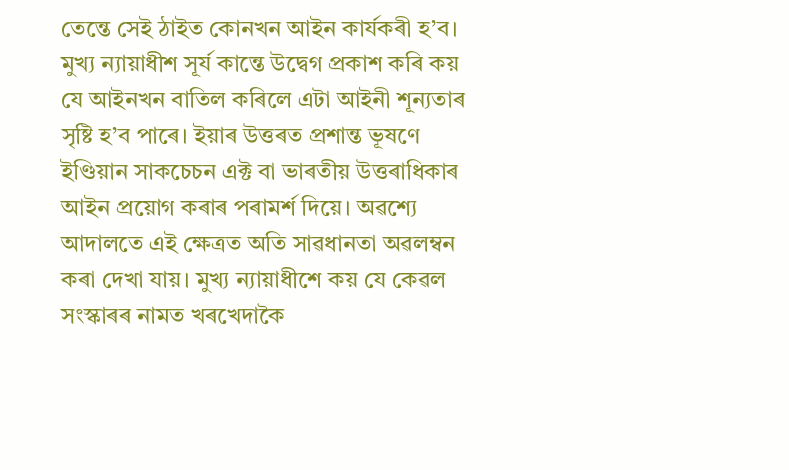তেন্তে সেই ঠাইত কোনখন আইন কাৰ্যকৰী হ’ব। মুখ্য ন্যায়াধীশ সূৰ্য কান্তে উদ্বেগ প্ৰকাশ কৰি কয় যে আইনখন বাতিল কৰিলে এটা আইনী শূন্যতাৰ সৃষ্টি হ’ব পাৰে। ইয়াৰ উত্তৰত প্ৰশান্ত ভূষণে ইণ্ডিয়ান সাকচেচন এক্ট বা ভাৰতীয় উত্তৰাধিকাৰ আইন প্ৰয়োগ কৰাৰ পৰামৰ্শ দিয়ে। অৱশ্যে আদালতে এই ক্ষেত্ৰত অতি সাৱধানতা অৱলম্বন কৰা দেখা যায়। মুখ্য ন্যায়াধীশে কয় যে কেৱল সংস্কাৰৰ নামত খৰখেদাকৈ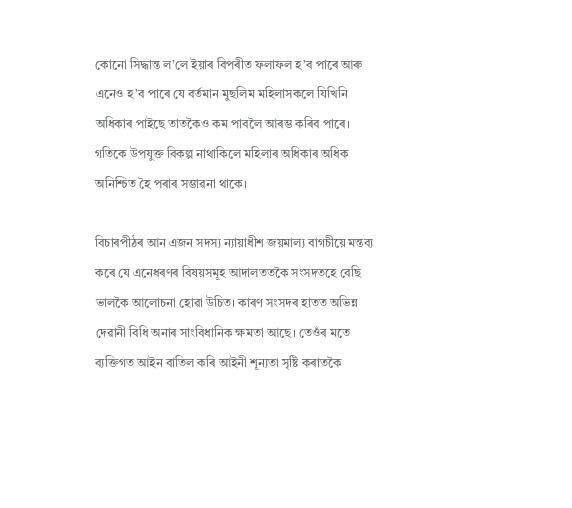কোনো সিদ্ধান্ত ল’লে ইয়াৰ বিপৰীত ফলাফল হ’ব পাৰে আৰু এনেও হ’ব পাৰে যে বৰ্তমান মুছলিম মহিলাসকলে যিখিনি অধিকাৰ পাইছে তাতকৈও কম পাবলৈ আৰম্ভ কৰিব পাৰে। গতিকে উপযুক্ত বিকল্প নাথাকিলে মহিলাৰ অধিকাৰ অধিক অনিশ্চিত হৈ পৰাৰ সম্ভাৱনা থাকে।

বিচাৰপীঠৰ আন এজন সদস্য ন্যায়াধীশ জয়মাল্য বাগচীয়ে মন্তব্য কৰে যে এনেধৰণৰ বিষয়সমূহ আদালততকৈ সংসদতহে বেছি ভালকৈ আলোচনা হোৱা উচিত। কাৰণ সংসদৰ হাতত অভিন্ন দেৱানী বিধি অনাৰ সাংবিধানিক ক্ষমতা আছে। তেওঁৰ মতে ব্যক্তিগত আইন বাতিল কৰি আইনী শূন্যতা সৃষ্টি কৰাতকৈ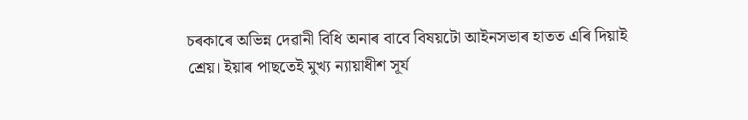চৰকাৰে অভিন্ন দেৱানী বিধি অনাৰ বাবে বিষয়টো আইনসভাৰ হাতত এৰি দিয়াই শ্রেয়। ইয়াৰ পাছতেই মুখ্য ন্যায়াধীশ সূৰ্য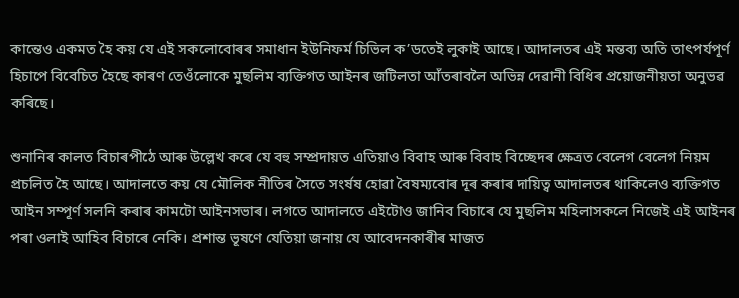কান্তেও একমত হৈ কয় যে এই সকলোবোৰৰ সমাধান ইউনিফৰ্ম চিভিল ক’ডতেই লুকাই আছে। আদালতৰ এই মন্তব্য অতি তাৎপৰ্যপূৰ্ণ হিচাপে বিবেচিত হৈছে কাৰণ তেওঁলোকে মুছলিম ব্যক্তিগত আইনৰ জটিলতা আঁতৰাবলৈ অভিন্ন দেৱানী বিধিৰ প্ৰয়োজনীয়তা অনুভৱ কৰিছে।

শুনানিৰ কালত বিচাৰপীঠে আৰু উল্লেখ কৰে যে বহু সম্প্ৰদায়ত এতিয়াও বিবাহ আৰু বিবাহ বিচ্ছেদৰ ক্ষেত্ৰত বেলেগ বেলেগ নিয়ম প্ৰচলিত হৈ আছে। আদালতে কয় যে মৌলিক নীতিৰ সৈতে সংৰ্ষষ হোৱা বৈষম্যবোৰ দূৰ কৰাৰ দায়িত্ব আদালতৰ থাকিলেও ব্যক্তিগত আইন সম্পূৰ্ণ সলনি কৰাৰ কামটো আইনসভাৰ। লগতে আদালতে এইটোও জানিব বিচাৰে যে মুছলিম মহিলাসকলে নিজেই এই আইনৰ পৰা ওলাই আহিব বিচাৰে নেকি। প্ৰশান্ত ভূষণে যেতিয়া জনায় যে আবেদনকাৰীৰ মাজত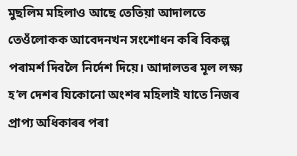মুছলিম মহিলাও আছে তেতিয়া আদালতে তেওঁলোকক আবেদনখন সংশোধন কৰি বিকল্প পৰামৰ্শ দিবলৈ নিৰ্দেশ দিয়ে। আদালতৰ মূল লক্ষ্য হ’ল দেশৰ যিকোনো অংশৰ মহিলাই যাতে নিজৰ প্ৰাপ্য অধিকাৰৰ পৰা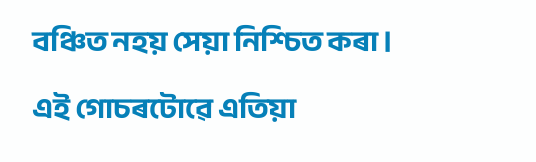বঞ্চিত নহয় সেয়া নিশ্চিত কৰা।

এই গোচৰটোৱে এতিয়া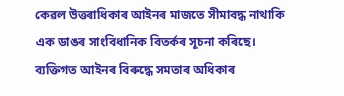কেৱল উত্তৰাধিকাৰ আইনৰ মাজতে সীমাবদ্ধ নাথাকি এক ডাঙৰ সাংবিধানিক বিতৰ্কৰ সূচনা কৰিছে। ব্যক্তিগত আইনৰ বিৰুদ্ধে সমতাৰ অধিকাৰ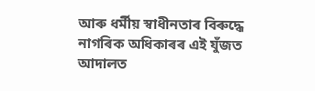আৰু ধৰ্মীয় স্বাধীনতাৰ বিৰুদ্ধে নাগৰিক অধিকাৰৰ এই যুঁজত আদালত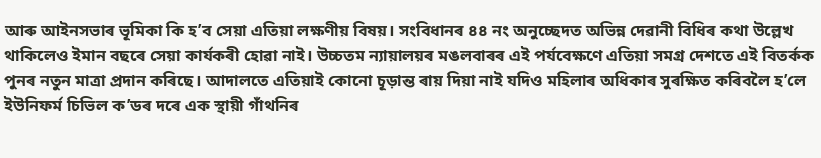আৰু আইনসভাৰ ভূমিকা কি হ’ব সেয়া এতিয়া লক্ষণীয় বিষয়। সংবিধানৰ ৪৪ নং অনুচ্ছেদত অভিন্ন দেৱানী বিধিৰ কথা উল্লেখ থাকিলেও ইমান বছৰে সেয়া কাৰ্যকৰী হোৱা নাই। উচ্চতম ন্যায়ালয়ৰ মঙলবাৰৰ এই পৰ্যবেক্ষণে এতিয়া সমগ্ৰ দেশতে এই বিতৰ্কক পুনৰ নতুন মাত্ৰা প্ৰদান কৰিছে। আদালতে এতিয়াই কোনো চূড়ান্ত ৰায় দিয়া নাই যদিও মহিলাৰ অধিকাৰ সুৰক্ষিত কৰিবলৈ হ’লে ইউনিফৰ্ম চিভিল ক’ডৰ দৰে এক স্থায়ী গাঁথনিৰ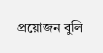প্ৰয়োজন বুলি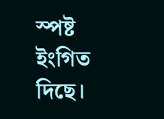স্পষ্ট ইংগিত দিছে।